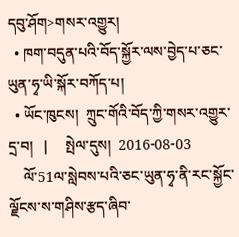དབུ་ཤོག>གསར་འགྱུར།
  • ཁག་བདུན་པའི་བོད་སྐྱོར་ལས་བྱེད་པ་ཅང་ཡུན་ཧྭ་ཡི་སྐོར་བཀོད་པ།
  • ཡོང་ཁུངས།  ཀྲུང་གོའི་བོད་ཀྱི་གསར་འགྱུར་དྲ་བ།   |     སྤེལ་དུས།  2016-08-03
    ལོ་51ལ་སླེབས་པའི་ཅང་ཡུན་ཧྭ་ནི་རང་སྐྱོང་ལྗོངས་ས་གཤིས་རྩད་ཞིབ་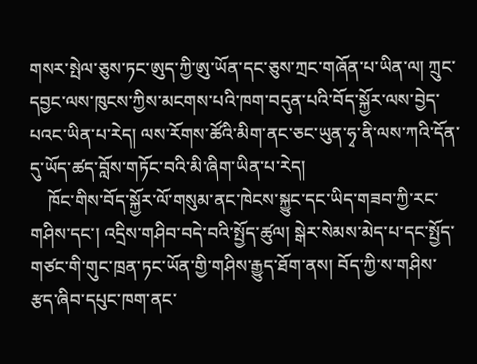གསར་སྤེལ་ཅུས་ཏང་ཨུད་ཀྱི་ཨུ་ཡོན་དང་ཅུས་ཀྲང་གཞོན་པ་ཡིན་ལ། ཀྲུང་དབྱང་ལས་ཁུངས་ཀྱིས་མངགས་པའི་ཁག་བདུན་པའི་བོད་སྐྱོར་ལས་བྱེད་པའང་ཡིན་པ་རེད། ལས་རོགས་ཚོའི་མིག་ནང་ཅང་ཡུན་ཧྭ་ནི་ལས་ཀའི་དོན་དུ་ཡོད་ཚད་བློས་གཏོང་བའི་མི་ཞིག་ཡིན་པ་རེད།
    ཁོང་གིས་བོད་སྐྱོར་ལོ་གསུམ་ནང་ཁེངས་སྐྱུང་དང་ཡིད་གཟབ་ཀྱི་རང་གཤིས་དང་། འདྲིས་གཤིབ་བདེ་བའི་སྤྱོད་ཚུལ། སྒེར་སེམས་མེད་པ་དང་སྤྱོད་གཙང་གི་གུང་ཁྲན་ཏང་ཡོན་གྱི་གཤིས་རྒྱུད་ཐོག་ནས། བོད་ཀྱི་ས་གཤིས་རྩད་ཞིབ་དཔུང་ཁག་ནང་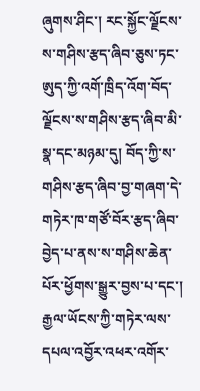ཞུགས་ཤིང་། རང་སྐྱོང་ལྗོངས་ས་གཤིས་རྩད་ཞིབ་ཅུས་ཏང་ཨུད་ཀྱི་འགོ་ཁྲིད་འོག་བོད་ལྗོངས་ས་གཤིས་རྩད་ཞིབ་མི་སྣ་དང་མཉམ་དུ། བོད་ཀྱི་ས་གཤིས་རྩད་ཞིབ་བྱ་གཞག་དེ་གཏེར་ཁ་གཙོ་བོར་རྩད་ཞིབ་བྱེད་པ་ནས་ས་གཤིས་ཆེན་པོར་ཕྱོགས་སྒྱུར་བྱས་པ་དང་། རྒྱལ་ཡོངས་ཀྱི་གཏེར་ལས་དཔལ་འབྱོར་འཕར་འགོར་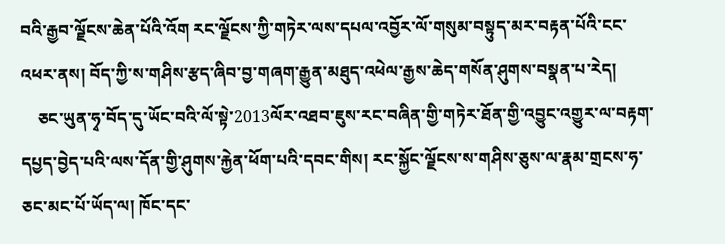བའི་རྒྱབ་ལྗོངས་ཆེན་པོའི་འོག རང་ལྗོངས་ཀྱི་གཏེར་ལས་དཔལ་འབྱོར་ལོ་གསུམ་བསྟུད་མར་བརྟན་པོའི་ངང་འཕར་ནས། བོད་ཀྱི་ས་གཤིས་རྩད་ཞིབ་བྱ་གཞག་རྒྱུན་མཐུད་འཕེལ་རྒྱས་ཆེད་གསོན་ཤུགས་བསྣན་པ་རེད།
    ཅང་ཡུན་ཧྭ་བོད་དུ་ཡོང་བའི་ལོ་སྟེ་2013ལོར་འཐབ་ཇུས་རང་བཞིན་གྱི་གཏེར་ཐོན་གྱི་འབྱུང་འགྱུར་ལ་བརྟག་དཔྱད་བྱེད་པའི་ལས་དོན་གྱི་ཤུགས་རྐྱེན་ཕོག་པའི་དབང་གིས། རང་སྐྱོང་ལྗོངས་ས་གཤིས་ཅུས་ལ་རྣམ་གྲངས་ཧ་ཅང་མང་པོ་ཡོད་ལ། ཁོང་དང་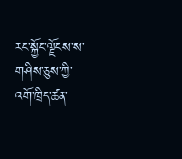རང་སྐྱོང་ལྗོངས་ས་གཤིས་ཅུས་ཀྱི་འགོ་ཁྲིད་ཚན་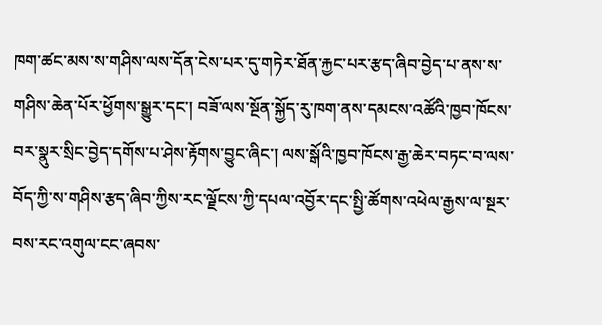ཁག་ཚང་མས་ས་གཤིས་ལས་དོན་ངེས་པར་དུ་གཏེར་ཐོན་རྐྱང་པར་རྩད་ཞིབ་བྱེད་པ་ནས་ས་གཤིས་ཆེན་པོར་ཕྱོགས་སྒྱུར་དང་། བཟོ་ལས་སྔོན་སྐྱོད་རུ་ཁག་ནས་དམངས་འཚོའི་ཁྱབ་ཁོངས་བར་སྣུར་སྲིང་བྱེད་དགོས་པ་ཤེས་རྟོགས་བྱུང་ཞིང་། ལས་སྒོའི་ཁྱབ་ཁོངས་རྒྱ་ཆེར་བཏང་བ་ལས་བོད་ཀྱི་ས་གཤིས་རྩད་ཞིབ་ཀྱིས་རང་ལྗོངས་ཀྱི་དཔལ་འབྱོར་དང་སྤྱི་ཚོགས་འཕེལ་རྒྱས་ལ་སྔར་བས་རང་འགུལ་ངང་ཞབས་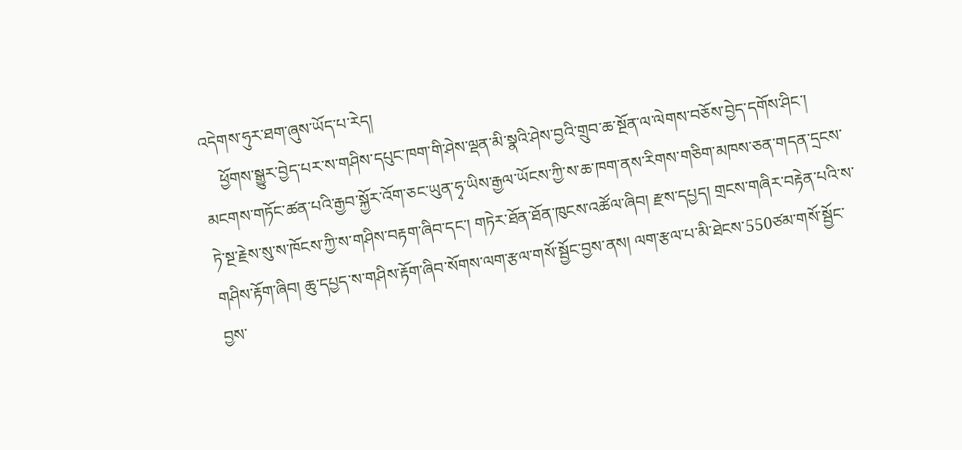འདེགས་ཧུར་ཐག་ཞུས་ཡོད་པ་རེད།
    ཕྱོགས་སྒྱུར་བྱེད་པར་ས་གཤིས་དཔུང་ཁག་གི་ཤེས་ལྡན་མི་སྣའི་ཤེས་བྱའི་གྲུབ་ཆ་སྔོན་ལ་ལེགས་བཅོས་བྱེད་དགོས་ཤིང་། མངགས་གཏོང་ཚན་པའི་རྒྱབ་སྐྱོར་འོག་ཅང་ཡུན་ཧྭ་ཡིས་རྒྱལ་ཡོངས་ཀྱི་ས་ཆ་ཁག་ནས་རིགས་གཅིག་མཁས་ཅན་གདན་དྲངས་ཏེ་སྔ་རྗེས་སུ་ས་ཁོངས་ཀྱི་ས་གཤིས་བརྟག་ཞིབ་དང་། གཏེར་ཐོན་ཐོན་ཁུངས་འཚོལ་ཞིབ། རྫས་དཔྱད། གྲངས་གཞིར་བརྟེན་པའི་ས་གཤིས་རྟོག་ཞིབ། ཆུ་དཔྱད་ས་གཤིས་རྟོག་ཞིབ་སོགས་ལག་རྩལ་གསོ་སྦྱོང་བྱས་ནས། ལག་རྩལ་པ་མི་ཐེངས་550ཙམ་གསོ་སྦྱོང་བྱས་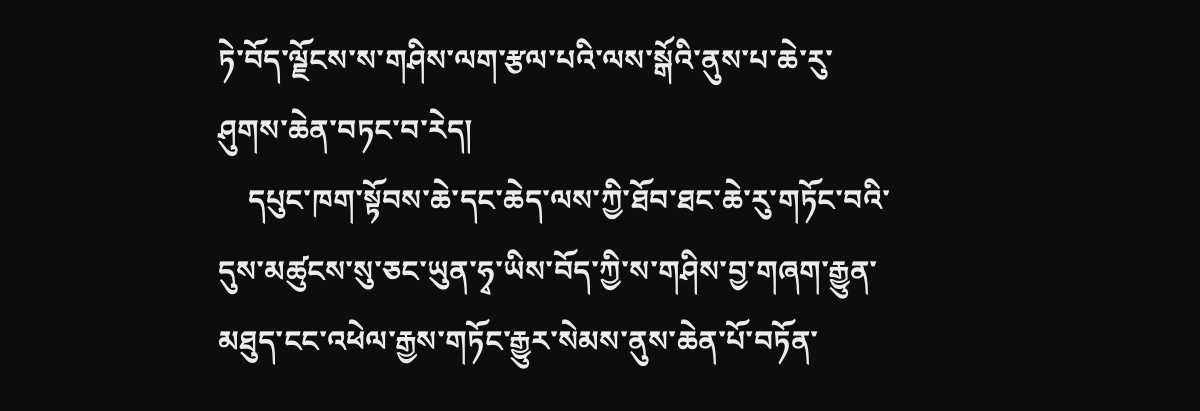ཏེ་བོད་ལྗོངས་ས་གཤིས་ལག་རྩལ་པའི་ལས་སྒོའི་ནུས་པ་ཆེ་རུ་ཤུགས་ཆེན་བཏང་བ་རེད།
    དཔུང་ཁག་སྟོབས་ཆེ་དང་ཆེད་ལས་ཀྱི་ཐོབ་ཐང་ཆེ་རུ་གཏོང་བའི་དུས་མཚུངས་སུ་ཅང་ཡུན་ཧྭ་ཡིས་བོད་ཀྱི་ས་གཤིས་བྱ་གཞག་རྒྱུན་མཐུད་ངང་འཕེལ་རྒྱས་གཏོང་རྒྱུར་སེམས་ནུས་ཆེན་པོ་བཏོན་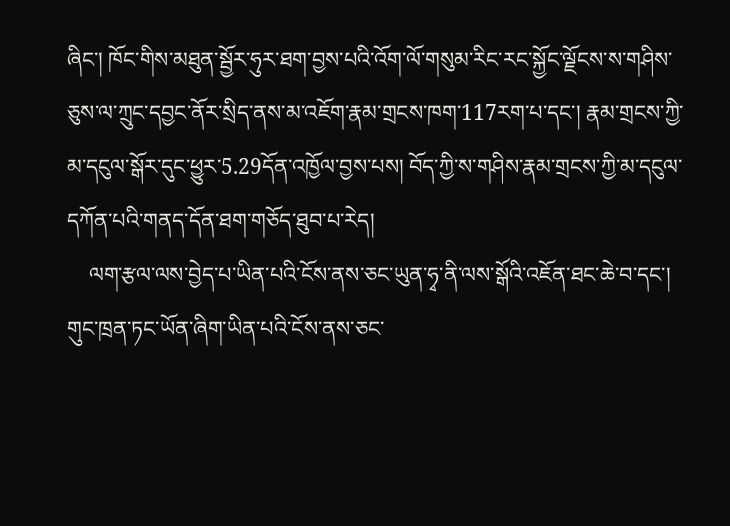ཞིང་། ཁོང་གིས་མཐུན་སྦྱོར་ཧུར་ཐག་བྱས་པའི་འོག་ལོ་གསུམ་རིང་རང་སྐྱོང་ལྗོངས་ས་གཤིས་ཅུས་ལ་ཀྲུང་དབྱང་ནོར་སྲིད་ནས་མ་འཇོག་རྣམ་གྲངས་ཁག་117རག་པ་དང་། རྣམ་གྲངས་ཀྱི་མ་དངུལ་སྒོར་དུང་ཕྱུར་5.29དོན་འཁྱོལ་བྱས་པས། བོད་ཀྱི་ས་གཤིས་རྣམ་གྲངས་ཀྱི་མ་དངུལ་དཀོན་པའི་གནད་དོན་ཐག་གཅོད་ཐུབ་པ་རེད།
    ལག་རྩལ་ལས་བྱེད་པ་ཡིན་པའི་ངོས་ནས་ཅང་ཡུན་ཧྭ་ནི་ལས་སྒོའི་འཇོན་ཐང་ཆེ་བ་དང་། གུང་ཁྲན་ཏང་ཡོན་ཞིག་ཡིན་པའི་ངོས་ནས་ཅང་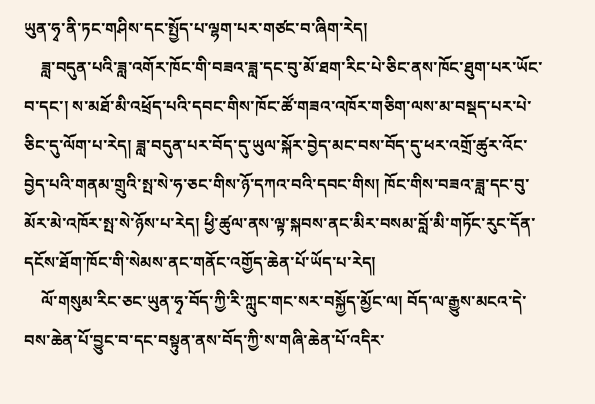ཡུན་ཧྭ་ནི་ཏང་གཤིས་དང་སྤྱོད་པ་ལྷག་པར་གཙང་བ་ཞིག་རེད།
    ཟླ་བདུན་པའི་ཟླ་འགོར་ཁོང་གི་བཟའ་ཟླ་དང་བུ་མོ་ཐག་རིང་པེ་ཅིང་ནས་ཁོང་ཐུག་པར་ཡོང་བ་དང་། ས་མཐོ་མི་འཕྲོད་པའི་དབང་གིས་ཁོང་ཚོ་གཟའ་འཁོར་གཅིག་ལས་མ་བསྡད་པར་པེ་ཅིང་དུ་ལོག་པ་རེད། ཟླ་བདུན་པར་བོད་དུ་ཡུལ་སྐོར་བྱེད་མང་བས་བོད་དུ་ཕར་འགྲོ་ཚུར་འོང་བྱེད་པའི་གནམ་གྲུའི་སྤ་སེ་ཧ་ཅང་གིས་ཉོ་དཀའ་བའི་དབང་གིས། ཁོང་གིས་བཟའ་ཟླ་དང་བུ་མོར་མེ་འཁོར་སྤ་སེ་ཉོས་པ་རེད། ཕྱི་ཚུལ་ནས་ལྟ་སྐབས་ནང་མིར་བསམ་བློ་མི་གཏོང་རུང་དོན་དངོས་ཐོག་ཁོང་གི་སེམས་ནང་གནོང་འགྱོད་ཆེན་པོ་ཡོད་པ་རེད།
    ལོ་གསུམ་རིང་ཅང་ཡུན་ཧྭ་བོད་ཀྱི་རི་ཀླུང་གང་སར་བསྐྱོད་མྱོང་ལ། བོད་ལ་རྒྱུས་མངའ་དེ་བས་ཆེན་པོ་བྱུང་བ་དང་བསྟུན་ནས་བོད་ཀྱི་ས་གཞི་ཆེན་པོ་འདིར་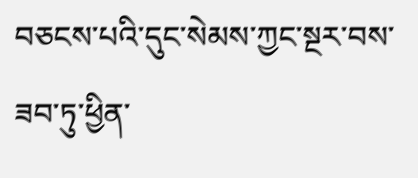བཅངས་པའི་དུང་སེམས་ཀྱང་སྔར་བས་ཟབ་ཏུ་ཕྱིན་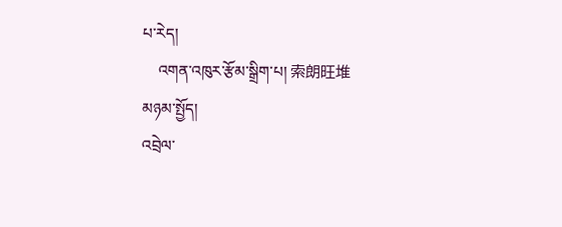པ་རེད།
    འགན་འཁུར་རྩོམ་སྒྲིག་པ། 索朗旺堆
མཉམ་སྤྱོད།
འབྲེལ་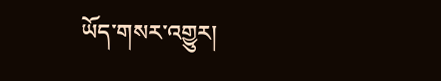ཡོད་གསར་འགྱུར།